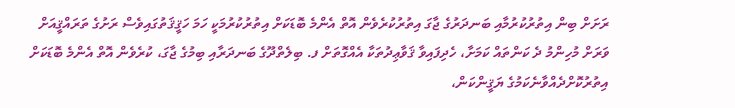ރަށަށް ބިން އިތުރުކުރުމާއި ބަނދަރުގެ ޖާގަ އިތުރުކުރެވެން އޮތް އެންމެ ބޮޑަކަށް އިތުރުކުރުމަކީ ހަމަ ހަޤީޤަތުގައިވެސް ރަށުގެ ތަރައްޤީއަށް ވަރަށް މުހިންމު ދެ ކަންތައް ކަމަށާ، ހެދިފައިވާ ޤަވާޢިދުތަކާ އެއްގޮތަށް ފ. ބިލެތްދޫގެ ބަނދަރާއި ބިމުގެ ޖާގަ، ކުރެވެން އޮތް އެންމެ ބޮޑަކަށް އިތުރުކޮށްދެއްވާނެކަމުގެ ޔަޤީންކަން،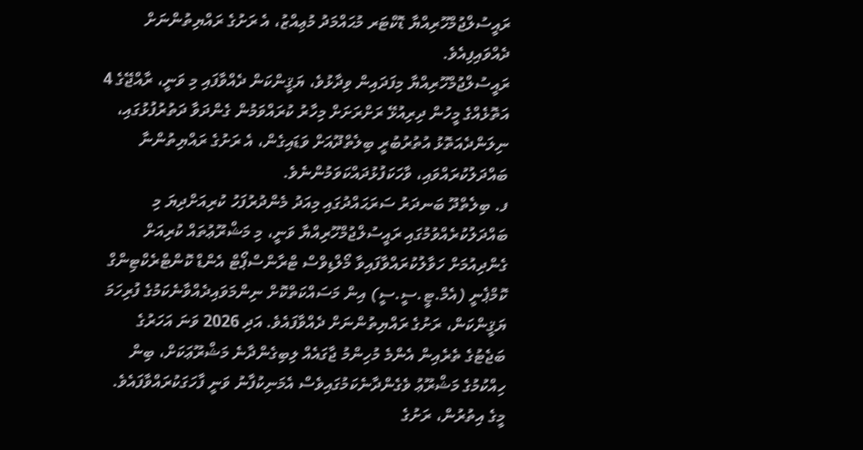ރައީސުލްޖުމްހޫރިއްޔާ ޑޮކްޓަރ މުޙައްމަދު މުޢިއްޒު، އެ ރަށުގެ ރައްޔިތުންނަށް ދެއްވައިފިއެވެ.
ރައީސުލްޖުމްހޫރިއްޔާ މިފަދައިން ވިދާޅުވެ، ޔަޤީންކަން ދެއްވާފައި މި ވަނީ، ރާއްޖޭގެ 4 އަތޮޅެއްގެ މީހުން ދިރިއުޅޭ ރަށްރަށަށް މިހާރު ކުރައްވަމުން ގެންދަވާ ދަތުރުފުޅުގައި، ނިލަންދެއަތޮޅު އުތުރުބުރީ ބިލެތްދޫއަށް ވަޑައިގެން، އެ ރަށުގެ ރައްޔިތުންނާ ބައްދަލުކުރައްވައި، ވާހަކަފުޅުދައްކަވަމުންނެވެ.
ފ. ބިލެތްދޫ ބަނދަރު ސަރަޙައްދުގައި މިއަދު މެންދުރުފަހު ކުރިއަށްދިޔަ މި ބައްދަލުކުރެއްވުމުގައި ރައީސުލްޖުމްހޫރިއްޔާ ވަނީ، މި މަޝްރޫޢުތައް ކުރިއަށް ގެންދިއުމަށް ހަވާލުކުރައްވާފައިވާ މޯލްޑިވްސް ޓްރާންސްޕޯޓް އެންޑް ކޮންޓްރެކްޓިންގް ކޮމްޕެނީ (އެމް.ޓީ.ސީ.ސީ) އިން މަސައްކަތްކޮށް ނިންމަވައިދެއްވާނެކަމުގެ ފުރިހަމަ ޔަޤީންކަން، ރަށުގެ ރައްޔިތުންނަށް ދެއްވާފައެވެ. އަދި 2026 ވަނަ އަހަރުގެ ބަޖެޓުގެ ތެރެއިން އެންމެ މުހިންމު ޖާގައެއް ލިބިގެންދާނެ މަޝްރޫޢަކަށް، ބިން ހިއްކުމުގެ މަޝްރޫޢު ވެގެންދާނެކަމުގައިވެސް އެމަނިކުފާނު ވަނީ ފާހަގަކުރައްވާފައެވެ.
މީގެ އިތުރުން، ރަށުގެ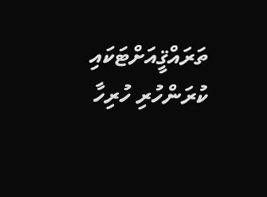ތަރައްޤީއަށްޓަކައި ކުރަންހުރި ހުރިހާ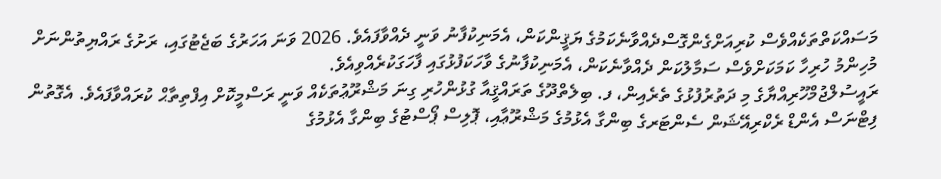މަސައްކަތްތަކެއްވެސް ކުރިއަށްގެންގޮސްދެއްވާނެކަމުގެ ޔަޤީންކަން، އެމަނިކުފާނު ވަނީ ދެއްވާފައެވެ. 2026 ވަނަ އަހަރުގެ ބަޖެޓުގައި، ރަށުގެ ރައްޔިތުންނަށް މުހިންމު ހުރިހާ ކަމަކަށްވެސް ސަމާލުކަން ދެއްވާނެކަން، އެމަނިކުފާނުގެ ވާހަކަފުޅުގައި ފާހަގަކުރެއްވިއެވެ.
ރައީސުލްޖުމްހޫރިއްޔާގެ މި ދަތުރުފުޅުގެ ތެރެއިން، ފ. ބިލެތްދޫގެ ތަރައްޤީއާ ގުޅުންހުރި ގިނަ މަޝްރޫޢުތަކެއް ވަނީ ރަސްމީކޮށް އިފްތިތާޙް ކުރައްވާފައެވެ. އެގޮތުން ފިޓްނަސް އެންޑް ރެކްރިއޭޝަން ސެންޓަރގެ ބިންގާ އެޅުމުގެ މަޝްރޫޢާއި، ޕޮލިސް ޕޯސްޓުގެ ބިންގާ އެޅުމުގެ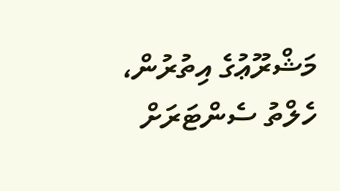މަޝްރޫޢުގެ އިތުރުން، ހެލްތު ސެންޓަރަށް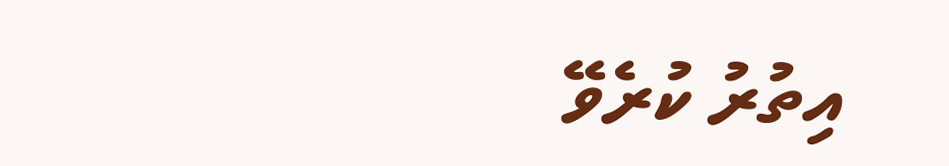އިތުރު ކުރެވޭ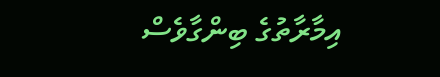އިމާރާތުގެ ބިންގާވެސް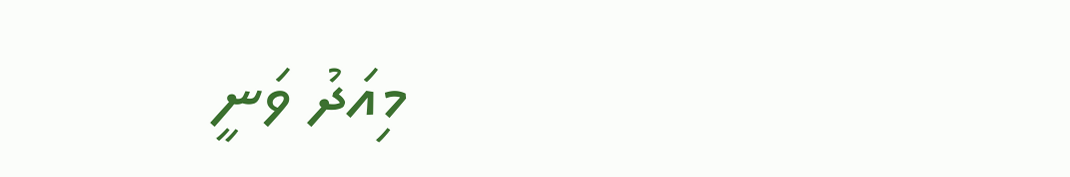މިއަދު ވަނީ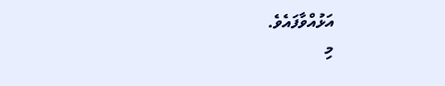އަޅުއްވާފައެވެ.
މި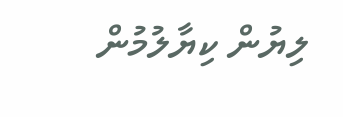ލިޔުން ކިޔާލުމުން